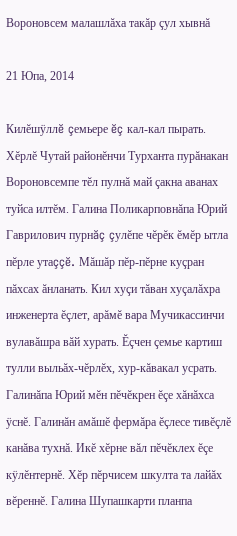Вороновсем малашлăха такăр çул хывнă

21 Юпа, 2014

Килĕшÿллĕ çемьере ĕç кал-кал пырать. Хĕрлĕ Чутай районĕнчи Турханта пурăнакан Вороновсемпе тĕл пулнă май çакна аванах туйса илтĕм. Галина Поликарповнăпа Юрий Гаврилович пурнăç çулĕпе чĕрĕк ĕмĕр ытла пĕрле утаççĕ. Мăшăр пĕр-пĕрне куçран пăхсах ăнланать. Кил хуçи тăван хуçалăхра инженерта ĕçлет, арăмĕ вара Мучикассинчи вулавăшра вăй хурать. Ĕçчен çемье картиш тулли выльăх-чĕрлĕх, хур-кăвакал усрать. Галинăпа Юрий мĕн пĕчĕкрен ĕçе хăнăхса ÿснĕ. Галинăн амăшĕ фермăра ĕçлесе тивĕçлĕ канăва тухнă. Икĕ хĕрне вăл пĕчĕклех ĕçе кÿлĕнтернĕ. Хĕр пĕрчисем шкулта та лайăх вĕреннĕ. Галина Шупашкарти планпа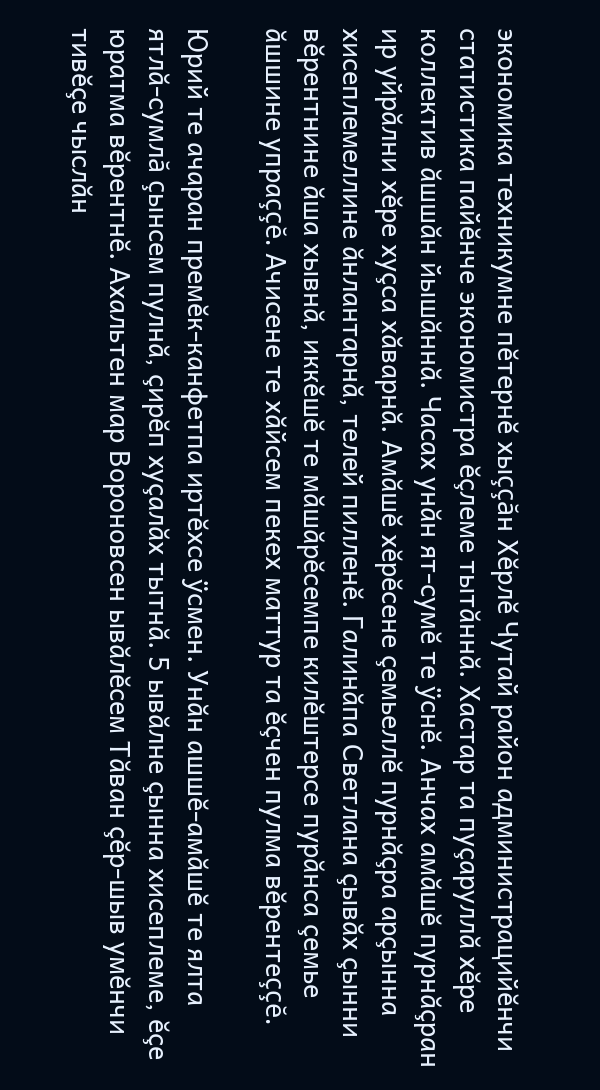экономика техникумне пĕтернĕ хыççăн Хĕрлĕ Чутай район администрацийĕнчи статистика пайĕнче экономистра ĕçлеме тытăннă. Хастар та пуçаруллă хĕре коллектив ăшшăн йышăннă. Часах унăн ят-сумĕ те ÿснĕ. Анчах амăшĕ пурнăçран ир уйрăлни хĕре хуçса хăварнă. Амăшĕ хĕрĕсене çемьеллĕ пурнăçра арçынна хисеплемеллине ăнлантарнă, телей пилленĕ. Галинăпа Светлана çывăх çынни вĕрентнине ăша хывнă, иккĕшĕ те мăшăрĕсемпе килĕштерсе пурăнса çемье ăшшине упраççĕ. Ачисене те хăйсем пекех маттур та ĕçчен пулма вĕрентеççĕ.

Юрий те ачаран премĕк-канфетпа иртĕхсе ÿсмен. Унăн ашшĕ-амăшĕ те ялта ятлă-сумлă çынсем пулнă, çирĕп хуçалăх тытнă. 5 ывăлне çынна хисеплеме, ĕçе юратма вĕрентнĕ. Ахальтен мар Вороновсен ывăлĕсем Тăван çĕр-шыв умĕнчи тивĕçе чыслăн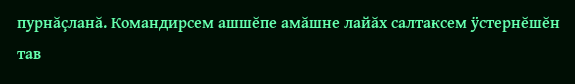пурнăçланă. Командирсем ашшĕпе амăшне лайăх салтаксем ÿстернĕшĕн тав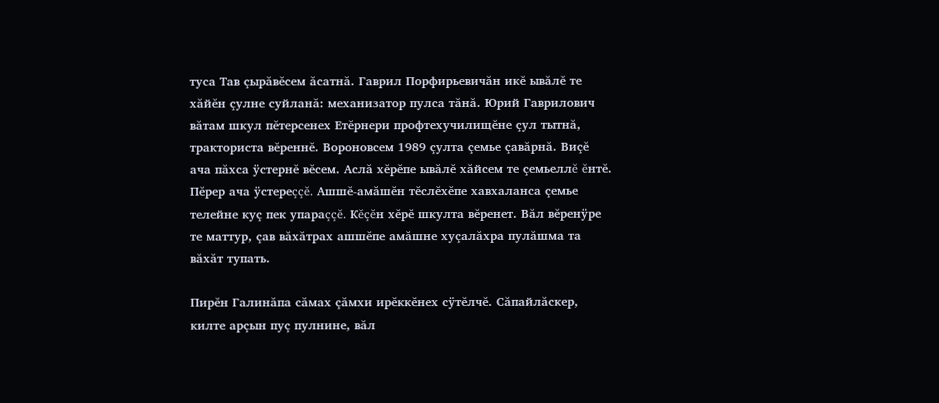туса Тав çырăвĕсем ăсатнă. Гаврил Порфирьевичăн икĕ ывăлĕ те хăйĕн çулне суйланă: механизатор пулса тăнă. Юрий Гаврилович вăтам шкул пĕтерсенех Етĕрнери профтехучилищĕне çул тытнă, тракториста вĕреннĕ. Вороновсем 1989 çулта çемье çавăрнă. Виçĕ ача пăхса ÿстернĕ вĕсем. Аслă хĕрĕпе ывăлĕ хăйсем те çемьеллĕ ĕнтĕ. Пĕрер ача ÿстереççĕ. Ашшĕ-амăшĕн тĕслĕхĕпе хавхаланса çемье телейне куç пек упараççĕ. Кĕçĕн хĕрĕ шкулта вĕренет. Вăл вĕренÿре те маттур, çав вăхăтрах ашшĕпе амăшне хуçалăхра пулăшма та вăхăт тупать.

Пирĕн Галинăпа сăмах çăмхи ирĕккĕнех сÿтĕлчĕ. Сăпайлăскер, килте арçын пуç пулнине, вăл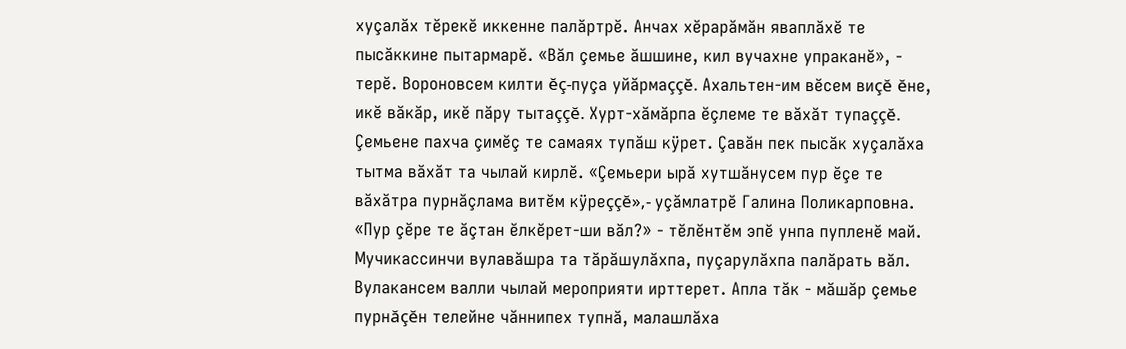хуçалăх тĕрекĕ иккенне палăртрĕ. Анчах хĕрарăмăн яваплăхĕ те пысăккине пытармарĕ. «Вăл çемье ăшшине, кил вучахне упраканĕ», - терĕ. Вороновсем килти ĕç-пуçа уйăрмаççĕ. Ахальтен-им вĕсем виçĕ ĕне, икĕ вăкăр, икĕ пăру тытаççĕ. Хурт-хăмăрпа ĕçлеме те вăхăт тупаççĕ. Çемьене пахча çимĕç те самаях тупăш кÿрет. Çавăн пек пысăк хуçалăха тытма вăхăт та чылай кирлĕ. «Çемьери ырă хутшăнусем пур ĕçе те вăхăтра пурнăçлама витĕм кÿреççĕ»,- уçăмлатрĕ Галина Поликарповна. «Пур çĕре те ăçтан ĕлкĕрет-ши вăл?» - тĕлĕнтĕм эпĕ унпа пупленĕ май. Мучикассинчи вулавăшра та тăрăшулăхпа, пуçарулăхпа палăрать вăл. Вулакансем валли чылай мероприяти ирттерет. Апла тăк - мăшăр çемье пурнăçĕн телейне чăннипех тупнă, малашлăха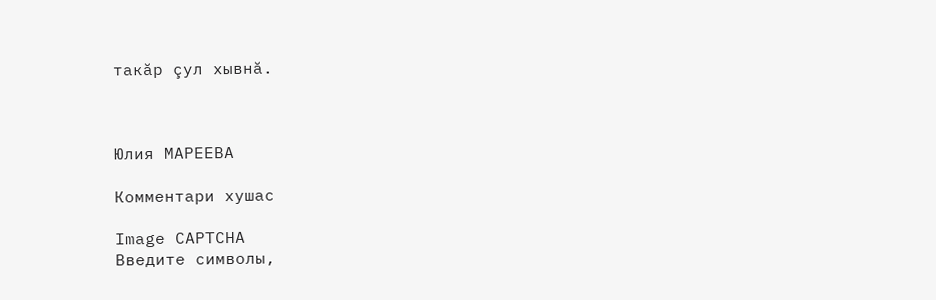такăр çул хывнă.



Юлия МАРЕЕВА

Комментари хушас

Image CAPTCHA
Введите символы,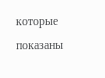которые показаны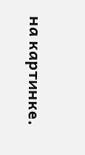на картинке.